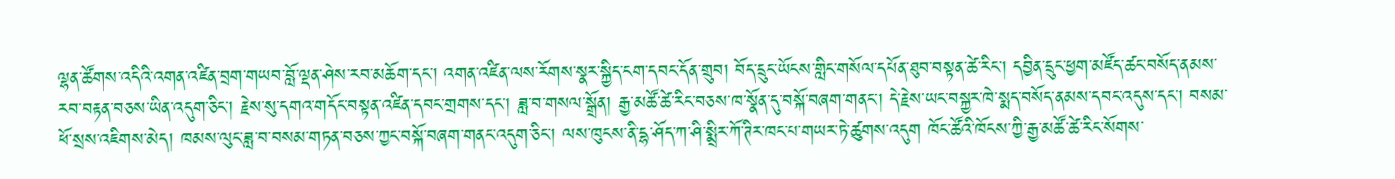ལྷན་ཚོགས་འདིའི་འགན་འཛིན་བྲག་གཡབ་བློ་ལྡན་ཤེས་རབ་མཆོག་དང་། འགན་འཛིན་ལས་རོགས་སྣར་སྐྱིད་ངག་དབང་དོན་གྲུབ། བོད་དྲུང་ཡོངས་གླིང་གསོལ་དཔོན་ཐུབ་བསྟན་ཚེ་རིང་། དབྱིན་དྲུང་ཕྱག་མཛོད་ཚང་བསོད་ནམས་རབ་བརྟན་བཅས་ཡིན་འདུག་ཅིང་། རྗེས་སུ་དགའ་གདོང་བསྟན་འཛིན་དབང་གྲགས་དང་། ཟླ་བ་གསལ་སྒྲོན། རྒྱ་མཚོ་ཚེ་རིང་བཅས་ཁ་སྣོན་དུ་བསྐོ་བཞག་གནང་། དེ་རྗེས་ཡང་བསྐྱར་ཁེ་སྨད་བསོད་ནམས་དབང་འདུས་དང་། བསམ་ཕོ་སྲས་འཇིགས་མེད། ཁམས་ལུང་ཟླ་བ་བསམ་གཏན་བཅས་ཀྱང་བསྐོ་བཞག་གནང་འདུག་ཅིང་། ལས་ཁུངས་ནི་དྷ་ཤོད་ཀ་ཤི་སྨྲིར་ཀོ་ཊིར་ཁང་པ་གཡར་ཏེ་ཚུགས་འདུག ཁོང་ཚོའི་ཁོངས་ཀྱི་རྒྱ་མཚོ་ཚེ་རིང་སོགས་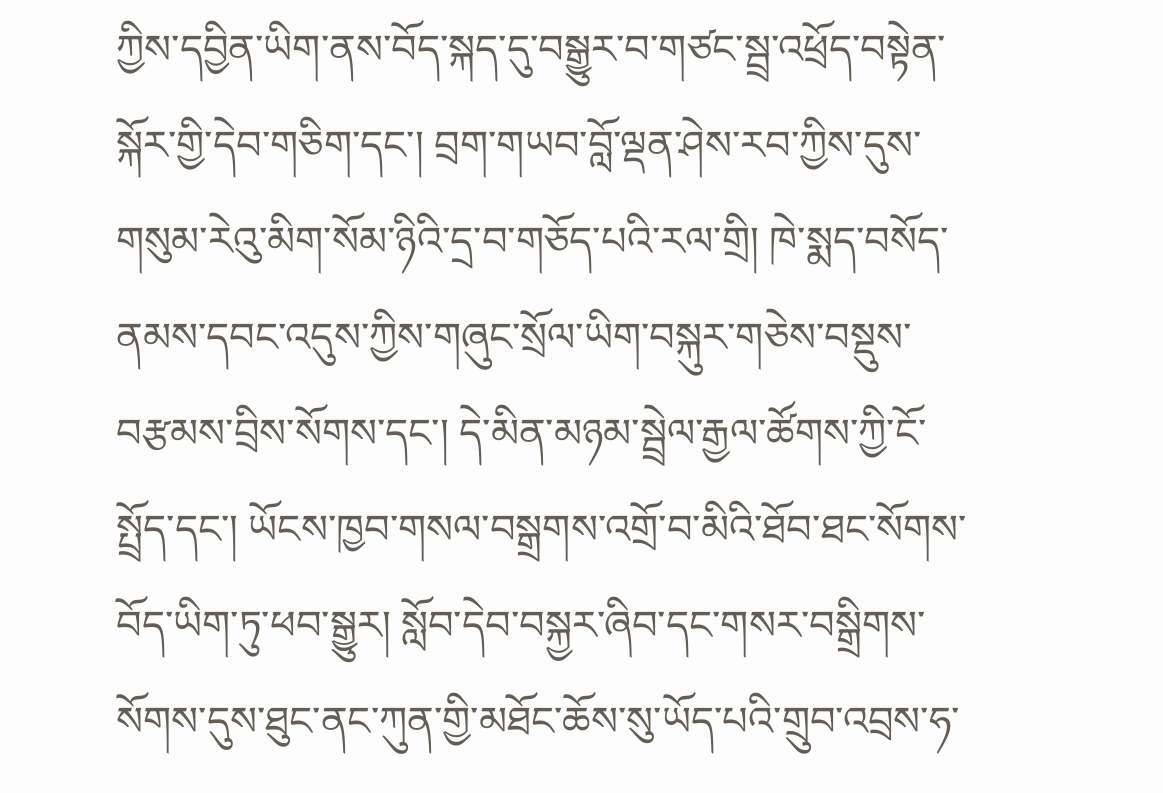ཀྱིས་དབྱིན་ཡིག་ནས་བོད་སྐད་དུ་བསྒྱུར་བ་གཙང་སྦྲ་འཕྲོད་བསྟེན་སྐོར་གྱི་དེབ་གཅིག་དང་། བྲག་གཡབ་བློ་ལྡན་ཤེས་རབ་ཀྱིས་དུས་གསུམ་རེའུ་མིག་སོམ་ཉིའི་དྲ་བ་གཅོད་པའི་རལ་གྲི། ཁེ་སྨད་བསོད་ནམས་དབང་འདུས་ཀྱིས་གཞུང་སྲོལ་ཡིག་བསྐུར་གཅེས་བསྡུས་བརྩམས་བྲིས་སོགས་དང་། དེ་མིན་མཉམ་སྦྲེལ་རྒྱལ་ཚོགས་ཀྱི་ངོ་སྤྲོད་དང་། ཡོངས་ཁྱབ་གསལ་བསྒྲགས་འགྲོ་བ་མིའི་ཐོབ་ཐང་སོགས་བོད་ཡིག་ཏུ་ཕབ་སྒྱུར། སློབ་དེབ་བསྐྱར་ཞིབ་དང་གསར་བསྒྲིགས་སོགས་དུས་ཐུང་ནང་ཀུན་གྱི་མཐོང་ཆོས་སུ་ཡོད་པའི་གྲུབ་འབྲས་ཧ་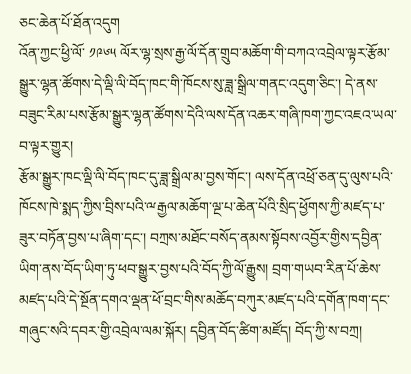ཅང་ཆེན་པོ་ཐོན་འདུག
འོན་ཀྱང་ཕྱི་ལོ་ ༡༩༦༥ ལོར་ལྷ་སྲས་རྒྱ་ལོ་དོན་གྲུབ་མཆོག་གི་བཀའ་འབྲེལ་ལྟར་རྩོམ་སྒྱུར་ལྷན་ཚོགས་དེ་ལྡི་ལི་བོད་ཁང་གི་ཁོངས་སུ་ཟླ་སྒྲིལ་གནང་འདུག་ཅིང་། དེ་ནས་བཟུང་རིམ་པས་རྩོམ་སྒྱུར་ལྷན་ཚོགས་དེའི་ལས་དོན་འཆར་གཞི་ཁག་ཀྱང་འཇའ་ཡལ་བ་ལྟར་གྱུར།
རྩོམ་སྒྱུར་ཁང་ལྡི་ལི་བོད་ཁང་དུ་ཟླ་སྒྲིལ་མ་བྱས་གོང་། ལས་དོན་འཕྲོ་ཅན་དུ་ལུས་པའི་ཁོངས་ཁེ་སྨད་ཀྱིས་བྲིས་པའི་ྋརྒྱལ་མཆོག་ལྔ་པ་ཆེན་པོའི་སྲིད་ཕྱོགས་ཀྱི་མཛད་པ་ཟུར་བཏོན་བྱས་པ་ཞིག་དང་། བཀྲས་མཐོང་བསོད་ནམས་སྟོབས་འབྱོར་གྱིས་དབྱིན་ཡིག་ནས་བོད་ཡིག་ཏུ་ཕབ་སྒྱུར་བྱས་པའི་བོད་ཀྱི་ལོ་རྒྱུས། བྲག་གཡབ་རིན་པོ་ཆེས་མཛད་པའི་དེ་སྔོན་དགའ་ལྡན་ཕོ་བྲང་གིས་མཆོད་བཀུར་མཛད་པའི་དགོན་ཁག་དང་གཞུང་སའི་དབར་གྱི་འབྲེལ་ལམ་སྐོར། དབྱིན་བོད་ཚིག་མཛོད། བོད་ཀྱི་ས་བཀྲ།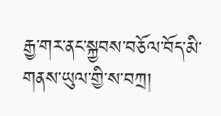རྒྱ་གར་ནང་སྐྱབས་བཅོལ་བོད་མི་གནས་ཡུལ་གྱི་ས་བཀྲ།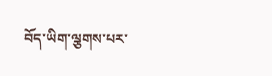བོད་ཡིག་ལྕགས་པར་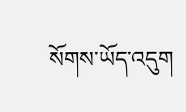སོགས་ཡོད་འདུག